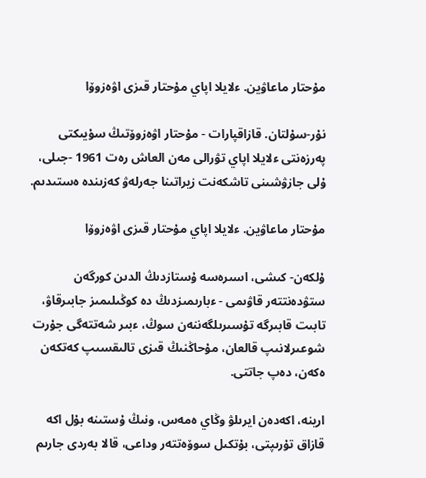مۇحتار ماعاۋين. ءلايلا اپاي مۇحتار قىزى اۋەزوۆا

نۇر-سۇلتان. قازاقپارات - مۇحتار اۋەزوۆتىڭ سۇيىكتى پەرزەنتى ءلايلا اپاي تۋرالى مەن العاش رەت 1961 -جىلى، ۇلى جازۋشىنى تاشكەنت زيراتىنا جەرلەۋ كەزىندە ەستىدىم.

مۇحتار ماعاۋين. ءلايلا اپاي مۇحتار قىزى اۋەزوۆا

ۇلكەن- كىشى، اسىرەسە ۇستازدىڭ الدىن كورگەن ستۋدەنتتەر قاۋىمى - ءبارىمىزدىڭ دە كوڭىلىمىز جابىرقاۋ، تابىت قابىرگە تۇسىرىلگەننەن سوڭ، ءبىر شەتتەگى جۇرت شوعىرلانىپ قالعان، مۇحاڭنىڭ قىزى تالىقسىپ كەتكەن ەكەن، دەپ جاتتى.

ارينە، اكەدەن ايرىلۋ وڭاي ەمەس، ونىڭ ۇستىنە بۇل اكە قازاق تۇرىپتى، بۇتكىل سوۆەتتەر وداعى، قالا بەردى جارىم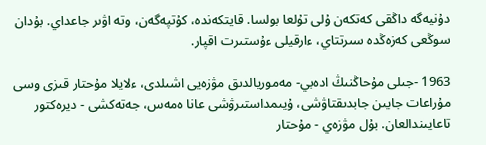دۇنيەگە داڭقى كەتكەن ۇلى تۇلعا بولسا. قايتكەندە، كۇتپەگەن، وتە اۋىر جاعداي. بۇدان سوڭعى كەزەڭدە سىرتتاي، ءارقيلى ءۇستىرت اقپار.

1963 -جىلى مۇحاڭنىڭ ادەبي- مەموريالدىق مۋزەيى اشىلدى، ءلايلا مۇحتار قىزى وسى مۇراعات جايىن جابدىقتاۋشى، ۇيىمداستىرۋشى عانا ەمەس، جەتەكشى - ديرەكتور تاعايىندالعان. بۇل مۋزەي - مۇحتار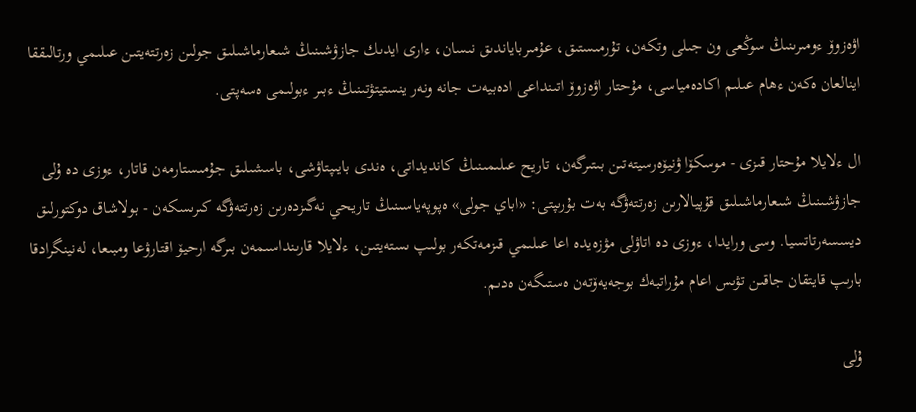اۋەزوۆ ءومىرىنىڭ سوڭعى ون جىلى وتكەن، تۇرمىستىق، عۇمىرباياندىق نىسان، ءارى ايدىك جازۋشىنىڭ شىعارماشىلىق جولىن زەرتتەيتىن عىلىمي ورتالىققا اينالعان ەكەن ءھام عىلىم اكادەمياسى، مۇحتار اۋەزوۆ اتىنداعى ادەبيەت جانە ونەر ينستيتۋتىنىڭ ءبىر ءبولىمى ەسەپتى.

ال ءلايلا مۇحتار قىزى - موسكۆا ۋنيۆەرسيتەتىن بىتىرگەن، تاريح عىلىمىنىڭ كانديداتى، ەندى بايىپتاۋشى، باسشىلىق جۇمىستارمەن قاتار، ءوزى دە ۇلى جازۋشىنىڭ شىعارماشىلىق قۇپيالارىن زەرتتەۋگە بەت بۇرىپتى: «اباي جولى» ەپوپەياسىنىڭ تاريحي نەگىزدەرىن زەرتتەۋگە كىرىسكەن - بولاشاق دوكتورلىق ديسسەرتاتسيا. وسى ورايدا، ءوزى دە اتاۋلى مۋزەيدە اعا عىلىمي قىزمەتكەر بولىپ ىستەيتىن، ءلايلا قارىنداسىمەن بىرگە ارحيۆ اقتارۋعا ومبىعا، لەنينگرادقا بارىپ قايتقان جاقىن تۋىس اعام مۇراتبەك بوجەيەۆتەن ەستىگەن ەدىم.

ۇلى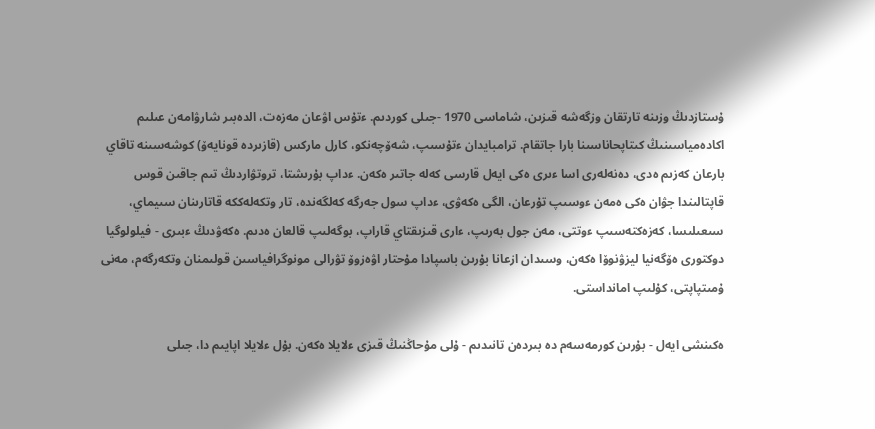ۇستازدىڭ وزىنە تارتقان وزگەشە قىزىن، شاماسى 1970 -جىلى كوردىم. ءتۇس اۋعان مەزەت، الدەبىر شارۋامەن عىلىم اكادەمياسىنىڭ كىتاپحاناسىنا بارا جاتقام. ترامبايدان ءتۇسىپ، شەۆچەنكو، كارل ماركس (قازىردە قونايەۆ) كوشەسىنە تاقاي بارعان كەزىم ەدى، دەنەلەرى اسا ءىرى ەكى ايەل قارسى كەلە جاتىر ەكەن. ءداپ بۇرىشتا، تروتۋاردىڭ تىم جاقىن قوس قاپتالىندا جۋان ەكى ەمەن ءوسىپ تۇرعان، الگى ەكەۋى، ءداپ سول جەرگە كەلگەندە، تار وتكەلەككە قاتارىنان سىيماي، سىعىلىسا، كەزەكتەسىپ ءوتتى، مەن جول بەرىپ، ءارى قىزىقتاي قاراپ، بوگەلىپ قالعان ەدىم. ەكەۋدىڭ ءبىرى - فيلولوگيا دوكتورى ەۆگەنيا ليزۋنوۆا ەكەن، وسىدان ازعانا بۇرىن باسپادا مۇحتار اۋەزوۆ تۋرالى مونوگرافياسىن قولىمنان وتكەرگەم، مەنى ۇمىتپاپتى، كۇلىپ امانداستى.

ەكىنشى ايەل - بۇرىن كورمەسەم دە بىردەن تانىدىم - ۇلى مۇحاڭنىڭ قىزى ءلايلا ەكەن. بۇل ءلايلا اپايىم دا، جىلى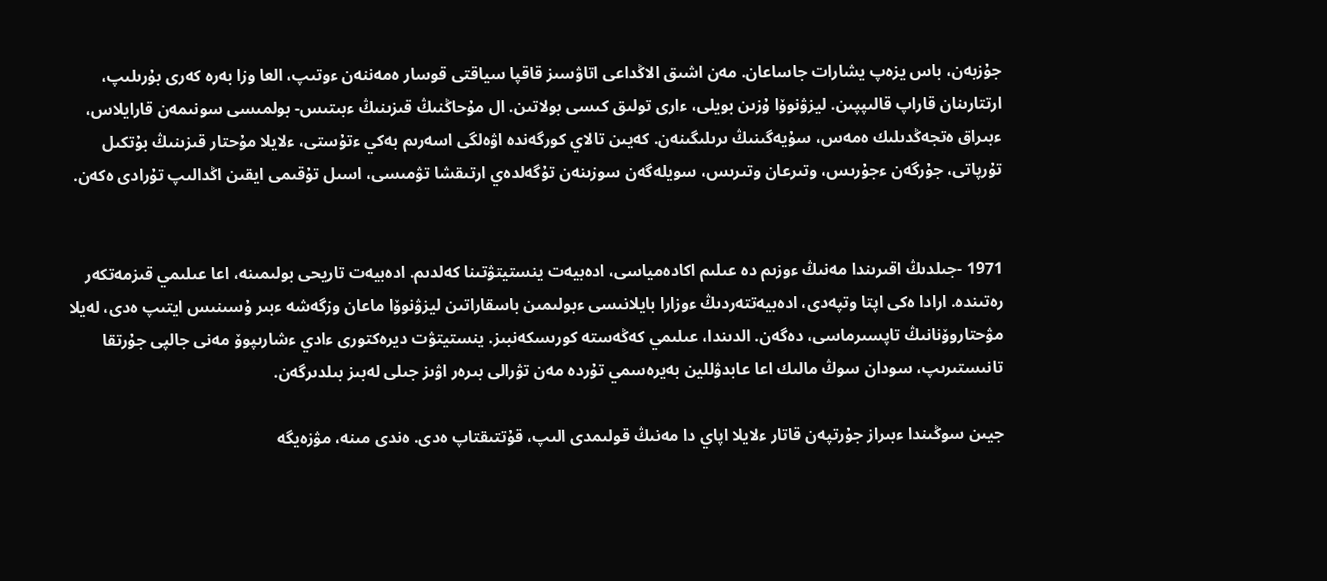جۇزبەن، باس يزەپ يشارات جاساعان. مەن اشىق الاڭداعى اتاۋسىز قاقپا سياقتى قوسار ەمەننەن ءوتىپ، العا وزا بەرە كەرى بۇرىلىپ، ارتتارىنان قاراپ قالىپپىن. ليزۋنوۆا ۇزىن بويلى، ءارى تولىق كىسى بولاتىن. ال مۇحاڭنىڭ قىزىنىڭ ءبىتىس- بولمىسى سونىمەن قارايلاس، ءبىراق ەتجەڭدىلىك ەمەس، سۇيەگىنىڭ ىرىلىگىنەن. كەيىن تالاي كورگەندە اۋەلگى اسەرىم بەكي ءتۇستى، ءلايلا مۇحتار قىزىنىڭ بۇتكىل تۇرپاتى، جۇرگەن ءجۇرىس، وتىرعان وتىرىس، سويلەگەن سوزىنەن تۇگەلدەي ارتىقشا تۋمىسى، اسىل تۇقىمى ايقىن اڭدالىپ تۇرادى ەكەن.


1971 -جىلدىڭ اقىرىندا مەنىڭ ءوزىم دە عىلىم اكادەمياسى، ادەبيەت ينستيتۋتىنا كەلدىم. ادەبيەت تاريحى بولىمىنە، اعا عىلىمي قىزمەتكەر رەتىندە. ارادا ەكى اپتا وتپەدى، ادەبيەتتەردىڭ ءوزارا بايلانىسى ءبولىمىن باسقاراتىن ليزۋنوۆا ماعان وزگەشە ءبىر ۇسىنىس ايتىپ ەدى، لەيلا مۋحتاروۆنانىڭ تاپسىرماسى، دەگەن. الدىندا، عىلىمي كەڭەستە كورىسكەنبىز. ينستيتۋت ديرەكتورى ءادي ءشارىپوۆ مەنى جالپى جۇرتقا تانىستىرىپ، سودان سوڭ مالىك اعا عابدۋللين بەيرەسمي تۇردە مەن تۋرالى بىرەر اۋىز جىلى لەبىز بىلدىرگەن.

جيىن سوڭىندا ءبىراز جۇرتپەن قاتار ءلايلا اپاي دا مەنىڭ قولىمدى الىپ، قۇتتىقتاپ ەدى. ەندى مىنە، مۋزەيگە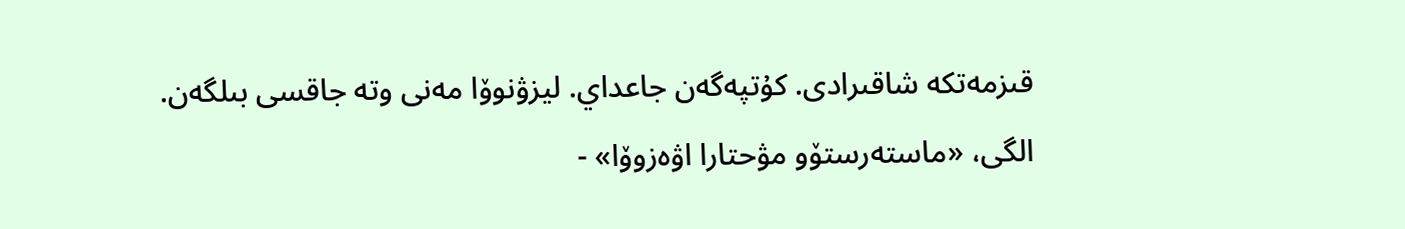قىزمەتكە شاقىرادى. كۇتپەگەن جاعداي. ليزۋنوۆا مەنى وتە جاقسى بىلگەن. الگى، «ماستەرستۆو مۋحتارا اۋەزوۆا» -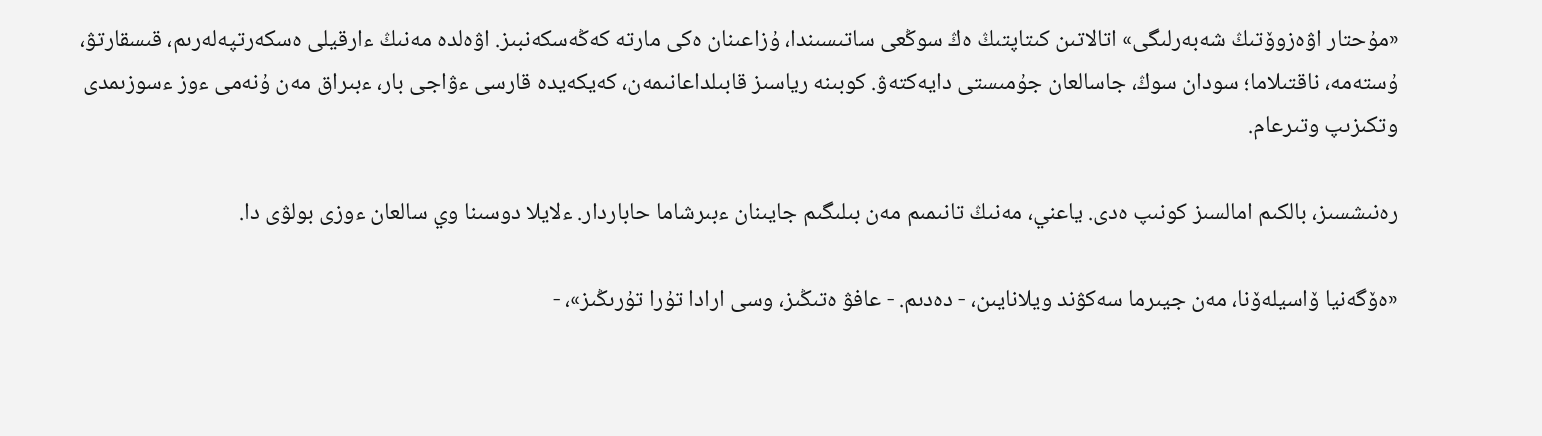«مۇحتار اۋەزوۆتىڭ شەبەرلىگى» اتالاتىن كىتاپتىڭ ەڭ سوڭعى ساتىسىندا، ۇزاعىنان ەكى مارتە كەڭەسكەنبىز. اۋەلدە مەنىڭ ءارقيلى ەسكەرتپەلەرىم، قىسقارتۋ، ۇستەمە، ناقتىلاما؛ سودان سوڭ، جاسالعان جۇمىستى دايەكتەۋ. كوبىنە رياسىز قابىلداعانىمەن، كەيكەيدە قارسى ءۋاجى بار، ءبىراق مەن ۇنەمى ءوز ءسوزىمدى وتكىزىپ وتىرعام.

رەنىشسىز، بالكىم امالسىز كونىپ ەدى. ياعني، مەنىڭ تانىمىم مەن بىلىگىم جايىنان ءبىرشاما حاباردار. ءلايلا دوسىنا وي سالعان ءوزى بولۋى دا.

«ەۆگەنيا ۆاسيلەۆنا، مەن جيىرما سەكۋند ويلانايىن، - دەدىم. - عافۋ ەتىڭىز، وسى ارادا تۇرا تۇرىڭىز»، -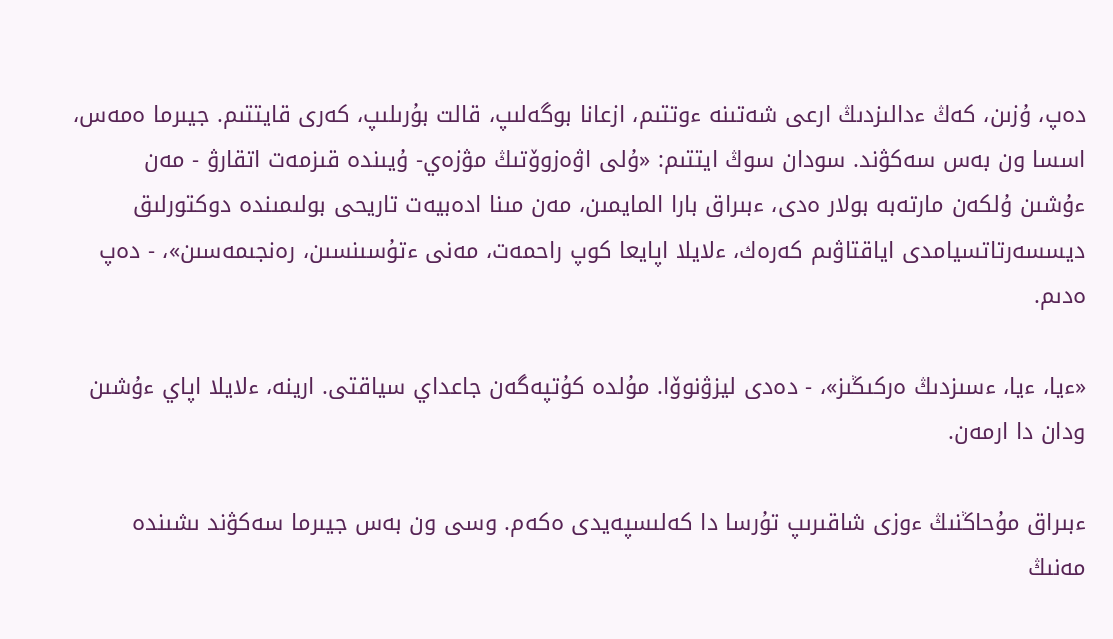دەپ، ۇزىن، كەڭ ءدالىزدىڭ ارعى شەتىنە ءوتتىم، ازعانا بوگەلىپ، قالت بۇرىلىپ، كەرى قايتتىم. جيىرما ەمەس، اسسا ون بەس سەكۋند. سودان سوڭ ايتتىم: «ۇلى اۋەزوۆتىڭ مۋزەي- ۇيىندە قىزمەت اتقارۋ - مەن ءۇشىن ۇلكەن مارتەبە بولار ەدى، ءبىراق بارا المايمىن، مەن مىنا ادەبيەت تاريحى بولىمىندە دوكتورلىق ديسسەرتاتسيامدى اياقتاۋىم كەرەك، ءلايلا اپايعا كوپ راحمەت، مەنى ءتۇسىنسىن، رەنجىمەسىن»، - دەپ ەدىم.

«ءيا، ءيا، ءسىزدىڭ ەركىڭىز»، - دەدى ليزۋنوۆا. مۇلدە كۇتپەگەن جاعداي سياقتى. ارينە، ءلايلا اپاي ءۇشىن ودان دا ارمەن.

ءبىراق مۇحاڭنىڭ ءوزى شاقىرىپ تۇرسا دا كەلىسپەيدى ەكەم. وسى ون بەس جيىرما سەكۋند ىشىندە مەنىڭ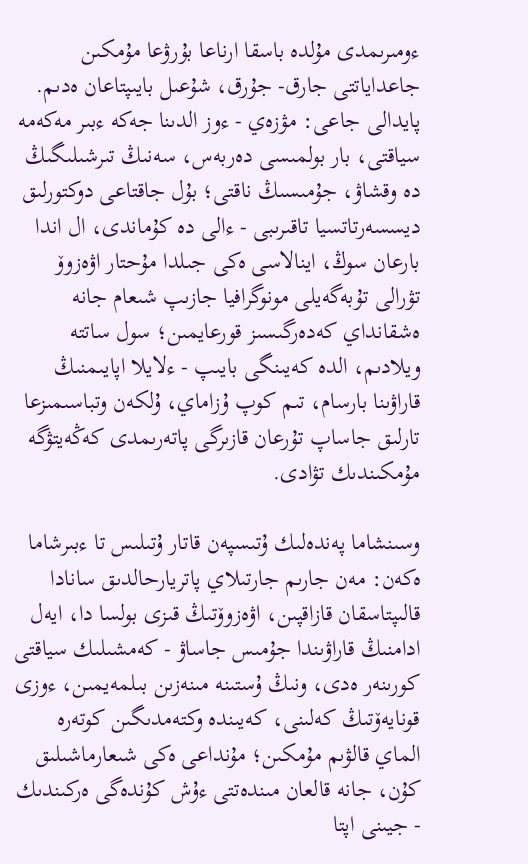ءومىرىمدى مۇلدە باسقا ارناعا بۇرۋعا مۇمكىن جاعداياتتى جارق- جۇرق، شۇعىل بايىپتاعان ەدىم. پايدالى جاعى: مۋزەي - ءوز الدىنا جەكە ءبىر مەكەمە سياقتى، بار بولمىسى دەربەس، سەنىڭ تىرشىلىگىڭ دە وقشاۋ، جۇمىسىڭ ناقتى؛ بۇل جاقتاعى دوكتورلىق ديسسەرتاتسيا تاقىرىبى - ءالى دە كۇماندى، ال اندا بارعان سوڭ، اينالاسى ەكى جىلدا مۇحتار اۋەزوۆ تۋرالى تۇبەگەيلى مونوگرافيا جازىپ شىعام جانە ەشقانداي كەدەرگىسىز قورعايمىن؛ سول ساتتە ويلادىم، الدە كەيىنگى بايىپ - ءلايلا اپايىمنىڭ قاراۋىنا بارسام، تىم كوپ ۇزاماي، ۇلكەن وتباسىمىزعا تارلىق جاساپ تۇرعان قازىرگى پاتەرىمدى كەڭەيتۋگە مۇمكىندىك تۋادى.

وسىنشاما پەندەلىك ۇتىسپەن قاتار ۇتىلىس تا ءبىرشاما ەكەن: مەن جارىم جارتىلاي پاتريارحالدىق سانادا قالىپتاسقان قازاقپىن، اۋەزوۆتىڭ قىزى بولسا دا، ايەل ادامنىڭ قاراۋىندا جۇمىس جاساۋ - كەمشىلىك سياقتى كورىنەر ەدى، ونىڭ ۇستىنە مىنەزىن بىلمەيمىن، ءوزى قونايەۆتىڭ كەلىنى، كەيىندە وكتەمدىگىن كوتەرە الماي قالۋىم مۇمكىن؛ مۇنداعى ەكى شىعارماشىلىق كۇن، جانە قالعان مىندەتتى ءۇش كۇندەگى ەركىندىك - جيىنى اپتا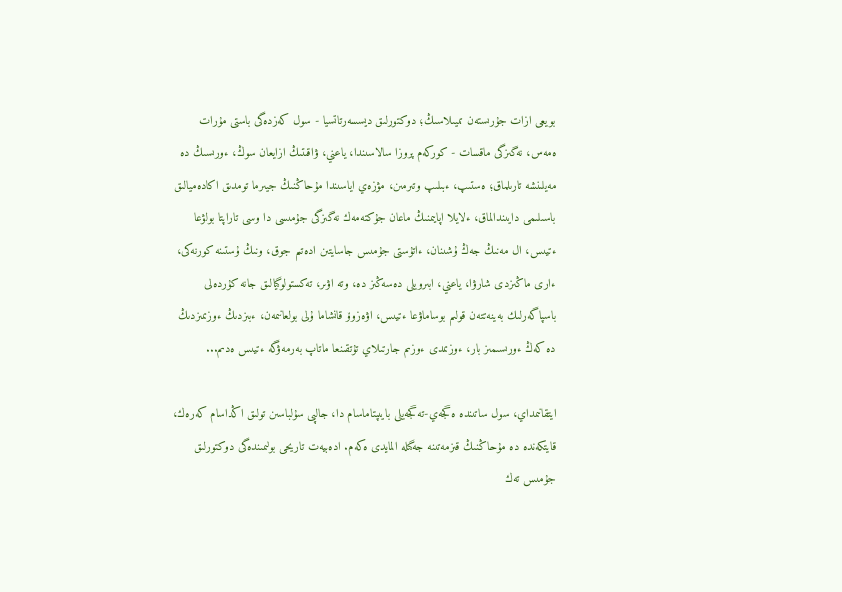بويعى ازات جۇرىستەن تىيىلاسىڭ؛ دوكتورلىق ديسسەرتاتسيا - سول كەزدەگى باستى مۇرات ەمەس، نەگىزگى ماقسات - كوركەم پروزا سالاسىندا، ياعني، ۋاقىتىڭ ازايعان سوڭ، ءورىسىڭ دە مەيلىنشە تارىلماق؛ ەستىپ، ءبىلىپ وتىرمىن، مۋزەي اياسىندا مۇحاڭنىڭ جيىرما تومدىق اكادەميالىق باسىلىمى دايىندالماق، ءلايلا اپايىمنىڭ ماعان جۇكتەمەك نەگىزگى جۇمىسى دا وسى تاراپتا بولۋعا ءتيىس، ال مەنىڭ جەڭ ۇشىنان، ءاتۇستى جۇمىس جاسايتىن ادەتىم جوق، ونىڭ ۇستىنە كورنەكى، ءارى ماڭىزدى شارۋا، ياعني، ابىرويلى دەسەڭىز دە، وتە اۋىر، تەكستولوگيالىق جانە كۇردەلى باسپاگەرلىك بەينەتتەن قولىم بوساماۋعا ءتيىس، اۋەزوۆ قانشاما ۇلى بولعانىمەن، ءبىزدىڭ ءوزىمىزدىڭ دە كەڭ ءورىسىمىز بار، ءوزىمدى ءوزىم جارتىلاي تۇتقىنعا ماتاپ بەرمەۋگە ءتيىس ەدىم...

ايتقانىمداي، سول ساتىندە ەگجەي-تەگجەيلى بايىپتاماسام دا، جالپى سۇلباسىن تولىق اڭداسام كەرەك، قايتكەندە دە مۇحاڭنىڭ قىزمەتىنە جەگىلە المايدى ەكەم. ادەبيەت تاريحى بولىمىندەگى دوكتورلىق جۇمىس تەك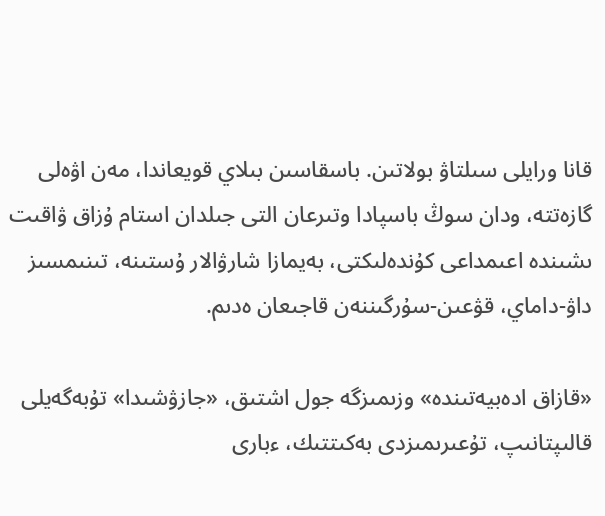قانا ورايلى سىلتاۋ بولاتىن. باسقاسىن بىلاي قويعاندا، مەن اۋەلى گازەتتە، ودان سوڭ باسپادا وتىرعان التى جىلدان استام ۇزاق ۋاقىت ىشىندە اعىمداعى كۇندەلىكتى، بەيمازا شارۋالار ۇستىنە، تىنىمسىز داۋ-داماي، قۋعىن-سۇرگىننەن قاجىعان ەدىم.

«قازاق ادەبيەتىندە» وزىمىزگە جول اشتىق، «جازۋشىدا» تۇبەگەيلى قالىپتانىپ، تۇعىرىمىزدى بەكىتتىك، ءبارى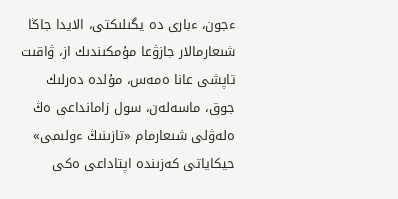ءجون، ءبارى دە يگىلىكتى، الايدا جاڭا شىعارمالار جازۋعا مۇمكىندىك از، ۋاقىت تاپشى عانا ەمەس، مۇلدە دەرلىك جوق، ماسەلەن، سول زامانداعى ەڭ ەلەۋلى شىعارمام «تازىنىڭ ءولىمى» حيكاياتى كەزىندە اپتاداعى ەكى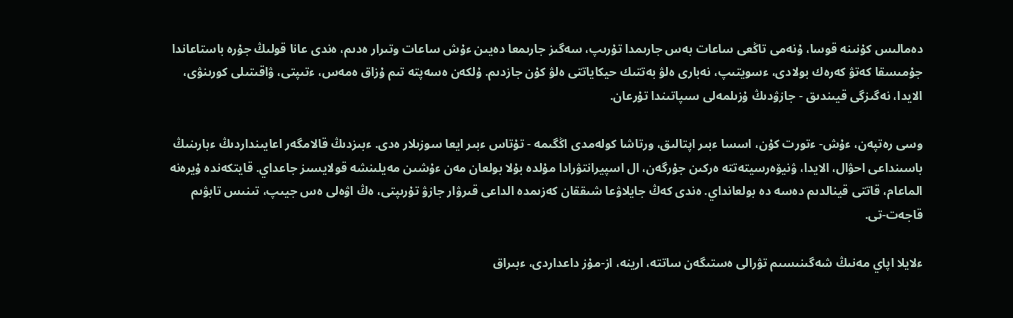دەمالىس كۇنىنە قوسا، ۇنەمى تاڭعى ساعات بەس جارىمدا تۇرىپ، سەگىز جارىمعا دەيىن ءۇش ساعات وتىرار ەدىم، ەندى عانا قولىڭ جۇرە باستاعاندا جۇمىسقا كەتۋ كەرەك بولادى، ءسويتىپ، نەبارى ەلۋ بەتتىك حيكاياتتى ەلۋ كۇن جازدىم. ۇلكەن ەسەپتە تىم ۇزاق ەمەس، ءتىپتى، ۋاقىتىلى كورىنۋى، الايدا، نەگىزگى قيىندىق - جازۋدىڭ ۇزىلمەلى سىپاتىندا تۇرعان.

وسى رەتپەن، ءۇش- ءتورت كۇن، اسسا ءبىر اپتالىق، ورتاشا كولەمدى اڭگىمە - تۇتاس ءبىر ايعا سوزىلار ەدى. ءبىزدىڭ قالامگەر اعايىنداردىڭ ءبارىنىڭ باسىنداعى احۋال، الايدا، ۋنيۆەرسيتەتتە ەركىن جۇرگەن، ال اسپيرانتۋرادا مۇلدە بۇلا بولعان مەن ءۇشىن مەيلىنشە قولايسىز جاعداي. قايتكەندە ۇيرەنە الماعام، قاتتى قينالدىم دەسە دە بولعانداي. ەندى كەڭ جايلاۋعا شىققان كەزىمدە الداعى قىرۋار جازۋ تۇرىپتى، ەڭ اۋەلى ەس جيىپ، تىنىس تابۋىم قاجەت-تى.

ءلايلا اپاي مەنىڭ شەگىنىسىم تۋرالى ەستىگەن ساتتە، ارينە، از-مۇز داعداردى، ءبىراق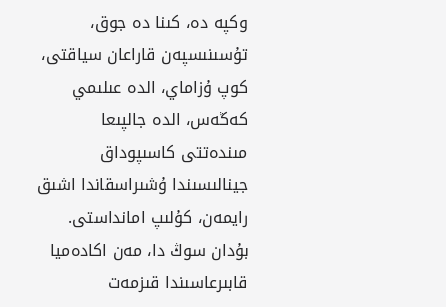وكپە دە، كىنا دە جوق، تۇسىنىسپەن قاراعان سياقتى، كوپ ۇزاماي، الدە عىلىمي كەڭەس، الدە جالپىعا مىندەتتى كاسىپوداق جينالىسىندا ۇشىراسقاندا اشىق رايمەن، كۇلىپ امانداستى. بۇدان سوڭ دا، مەن اكادەميا قابىرعاسىندا قىزمەت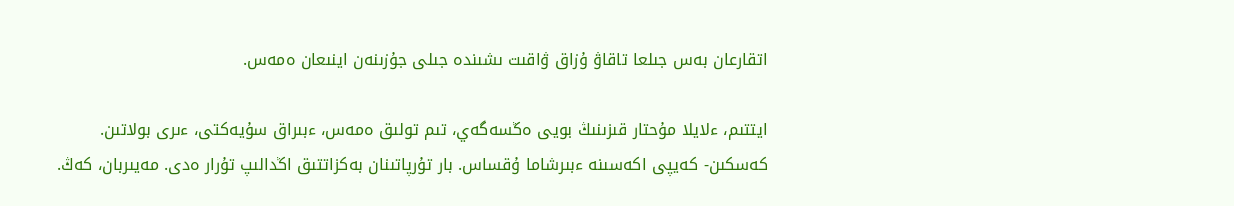اتقارعان بەس جىلعا تاقاۋ ۇزاق ۋاقىت ىشىندە جىلى جۇزىنەن اينىعان ەمەس.

ايتتىم، ءلايلا مۇحتار قىزىنىڭ بويى ەڭسەگەي، تىم تولىق ەمەس، ءبىراق سۇيەكتى، ءىرى بولاتىن. كەسكىن- كەيپى اكەسىنە ءبىرشاما ۇقساس. بار تۇرپاتىنان بەكزاتتىق اڭدالىپ تۇرار ەدى. مەيىربان، كەڭ.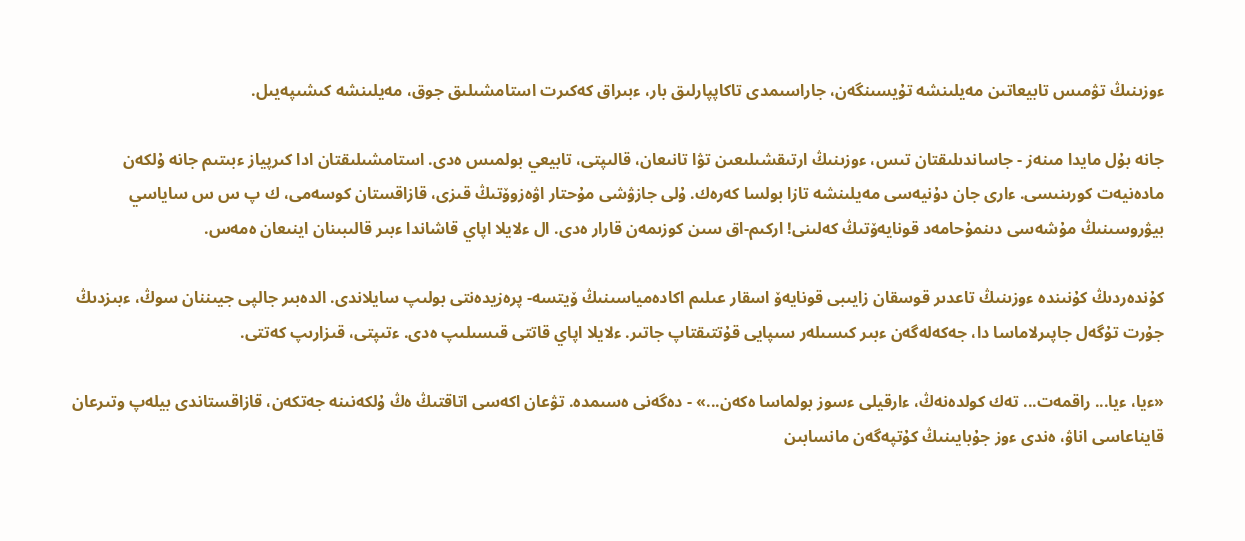ءوزىنىڭ تۋمىس تابيعاتىن مەيلىنشە تۇيسىنگەن، جاراسىمدى تاكاپپارلىق بار، ءبىراق كەكىرت استامشىلىق جوق، مەيلىنشە كىشىپەيىل.

جانە بۇل مايدا مىنەز - جاساندىلىقتان تىس، ءوزىنىڭ ارتىقشىلىعىن تۋا تانىعان، قالىپتى، تابيعي بولمىس ەدى. استامشىلىقتان ادا كىرپياز ءبىتىم جانە ۇلكەن مادەنيەت كورىنىسى. ءارى جان دۇنيەسى مەيلىنشە تازا بولسا كەرەك. ۇلى جازۋشى مۇحتار اۋەزوۆتىڭ قىزى، قازاقستان كوسەمى، ك پ س س ساياسي بيۋروسىنىڭ مۇشەسى دىنمۇحامەد قونايەۆتىڭ كەلىنى! اركىم-اق سىن كوزىمەن قارار ەدى. ال ءلايلا اپاي قاشاندا ءبىر قالىبىنان اينىعان ەمەس.

كۇندەردىڭ كۇنىندە ءوزىنىڭ تاعدىر قوسقان زايىبى قونايەۆ اسقار عىلىم اكادەمياسىنىڭ ۆيتسە- پرەزيدەنتى بولىپ سايلاندى. الدەبىر جالپى جيىننان سوڭ، ءبىزدىڭ جۇرت تۇگەل جاپىرلاماسا دا، جەكەلەگەن ءبىر كىسىلەر سىپايى قۇتتىقتاپ جاتىر. ءلايلا اپاي قاتتى قىسىلىپ ەدى. ءتىپتى، قىزارىپ كەتتى.

«ءيا، ءيا... راقمەت... تەك كولدەنەڭ، ءارقيلى ءسوز بولماسا ەكەن...» - دەگەنى ەسىمدە. تۋعان اكەسى اتاقتىڭ ەڭ ۇلكەنىنە جەتكەن، قازاقستاندى بيلەپ وتىرعان قايناعاسى اناۋ، ەندى ءوز جۇبايىنىڭ كۇتپەگەن مانسابىن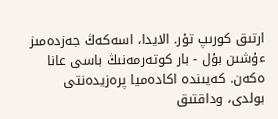ارتىق كورىپ تۇر. الايدا، اسەكەڭ جەزدەمىز ءۇشىن بۇل - بار كوتەرمەنىڭ باسى عانا ەكەن. كەيىندە اكادەميا پرەزيدەنتى بولدى، وداقتىق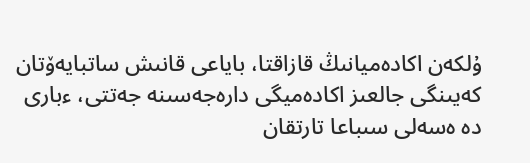ۇلكەن اكادەميانىڭ قازاقتا، باياعى قانىش ساتبايەۆتان كەيىنگى جالعىز اكادەميگى دارەجەسىنە جەتتى، ءبارى دە ەسەلى سىباعا تارتقان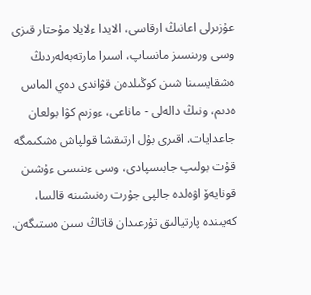عۇزىرلى اعانىڭ ارقاسى، الايدا ءلايلا مۇحتار قىزى وسى ورىنسىز مانساپ، اسىرا مارتەبەلەردىڭ ەشقايسىنا شىن كوڭىلدەن قۋاندى دەي الماس ەدىم، ونىڭ دالەلى - ماناعى، ءوزىم كۋا بولعان جاعدايات. اقىرى بۇل ارتىقشا قولپاش ەشكىمگە قۇت بولىپ جابىسپادى، وسى ءىنىسى ءۇشىن قونايەۆ اۋەلدە جالپى جۇرت رەنىشىنە قالسا، كەيىندە پارتيالىق تۇرعىدان قاتاڭ سىن ەستىگەن.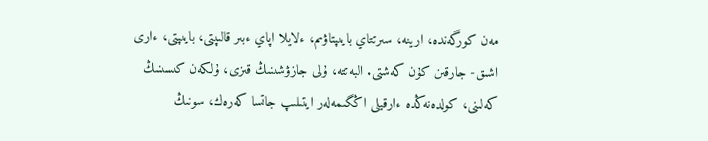مەن كورگەندە، ارينە، سىرتتاي بايىپتاۋىم، ءلايلا اپاي ءبىر قالىپتى، بايىپتى، ءارى اشىق- جارقىن كۇن كەشتى. البەتتە، ۇلى جازۋشىنىڭ قىزى، ۇلكەن كىسىنىڭ كەلىنى، كولدەنەڭدە ءارقيلى اڭگىمەلەر ايتىلىپ جاتسا كەرەك، سونىڭ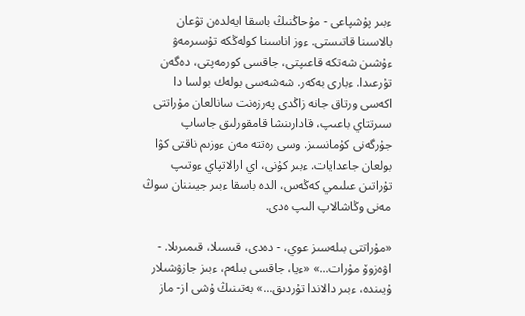ءبىر پۇشپاعى - مۇحاڭنىڭ باسقا ايەلدەن تۋعان بالاسىنا قاتىستى. ءوز اناسىنا كولەڭكە تۇسىرمەۋ ءۇشىن شەتكە قاعىپتى، جاقسى كورمەپتى، دەگەن تۇرعىدا. ءبارى بەكەر. شەشەسى بولەك بولسا دا اكەسى ورتاق جانە زاڭدى پەرزەنت سانالعان مۇراتتى سىرتتاي باعىپ، قادارىنشا قامقورلىق جاساپ جۇرگەنى كۇمانسىز. وسى رەتتە مەن ءوزىم ناقتى كۋا بولعان جاعدايات. ءبىر كۇنى، اي ارالاتپاي ءوتىپ تۇراتىن عىلىمي كەڭەس، الدە باسقا ءبىر جيىننان سوڭ مەنى وڭاشالاپ الىپ ەدى.

«مۇراتتى بىلەسىز عوي، - دەدى، قىسىلا، قىمىرىلا. - اۋەزوۆ مۇرات...» «ءيا، جاقسى بىلەم، ءبىز جازۋشىلار ۇيىندە، ءبىر دالاندا تۇردىق...» بەتىنىڭ ۇشى از- ماز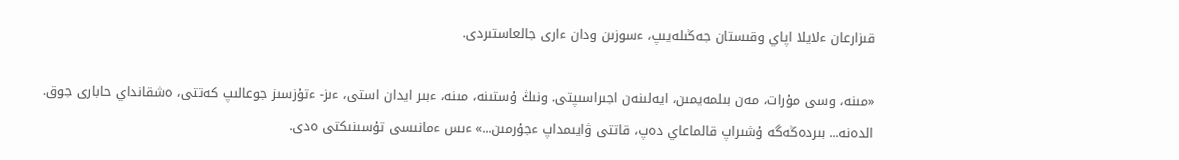قىزارعان ءلايلا اپاي وقىستان جەڭىلەيىپ، ءسوزىن ودان ءارى جالعاستىردى.

«مىنە، وسى مۇرات، مەن بىلمەيمىن، ايەلىنەن اجىراسىپتى. ونىڭ ۇستىنە، مىنە، ءبىر ايدان استى، ءىز- ءتۇزسىز جوعالىپ كەتتى، ەشقانداي حابارى جوق. الدەنە... بىردەڭەگە ۇشىراپ قالماعاي دەپ، قاتتى ۋايىمداپ ءجۇرمىن...» ءىس ءمانىسى تۇسىنىكتى ەدى.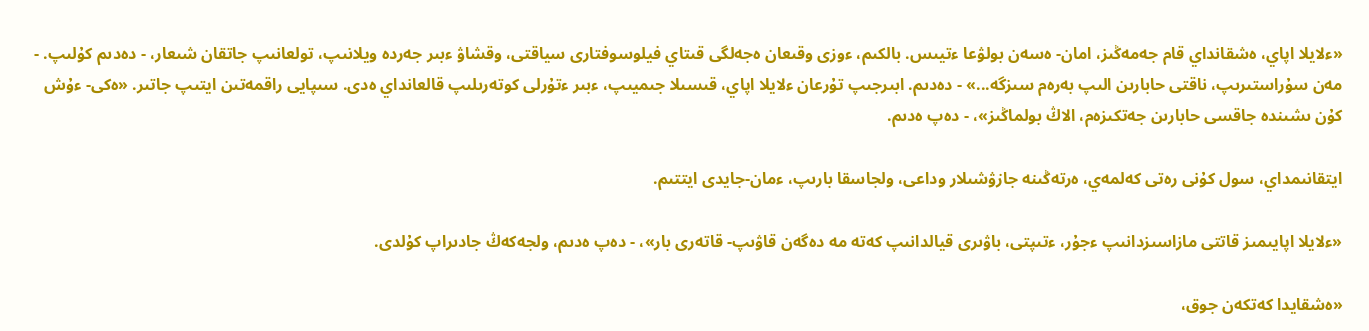«ءلايلا اپاي، ەشقانداي قام جەمەڭىز، امان- ەسەن بولۋعا ءتيىس. بالكىم، ءوزى وقىعان ەجەلگى قىتاي فيلوسوفتارى سياقتى، وقشاۋ ءبىر جەردە ويلانىپ، تولعانىپ جاتقان شىعار، - دەدىم كۇلىپ. - مەن سۇراستىرىپ، ناقتى حابارىن الىپ بەرەم سىزگە...» - دەدىم. ابىرجىپ تۇرعان ءلايلا اپاي، قىسىلا جىميىپ، ءبىر ءتۇرلى كوتەرىلىپ قالعانداي ەدى. سىپايى راقمەتىن ايتىپ جاتىر. «ەكى- ءۇش كۇن ىشىندە جاقسى حابارىن جەتكىزەم، الاڭ بولماڭىز»، - دەپ ەدىم.

ايتقانىمداي، سول كۇنى رەتى كەلمەي، ەرتەڭىنە جازۋشىلار وداعى، ولجاسقا بارىپ، ءمان-جايدى ايتتىم.

«ءلايلا اپايىمىز قاتتى مازاسىزدانىپ ءجۇر، ءتىپتى، باۋىرى قيالدانىپ كەتە مە دەگەن قاۋىپ- قاتەرى بار»، - دەپ ەدىم، ولجەكەڭ جادىراپ كۇلدى.

«ەشقايدا كەتكەن جوق،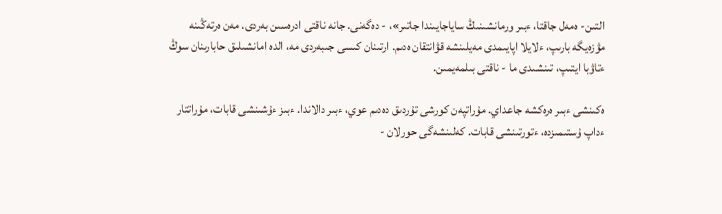التىن- ەمەل جاقتا، ءبىر ورمانشىنىڭ ساياجايىندا جاتىر»، - دەگەنى. جانە ناقتى ادرەسىن بەردى. مەن ەرتەڭىنە مۋزەيگە بارىپ، ءلايلا اپايىمدى مەيلىنشە قۋانتقان ەدىم. ارتىنان كىسى جىبەردى مە، الدە امانشىلىق حابارىنان سوڭ ءتاۋبا ايتىپ، تىنشىدى ما - ناقتى بىلمەيمىن.

ەكىنشى ءبىر ەرەكشە جاعداي. مۇراتپەن كورشى تۇردىق دەدىم عوي، ءبىر دالاندا. ءبىز ءۇشىنشى قابات، مۇراتتار ءداپ ۇستىمىزدە، ءتورتىنشى قابات. كەلىنشەگى حورلان -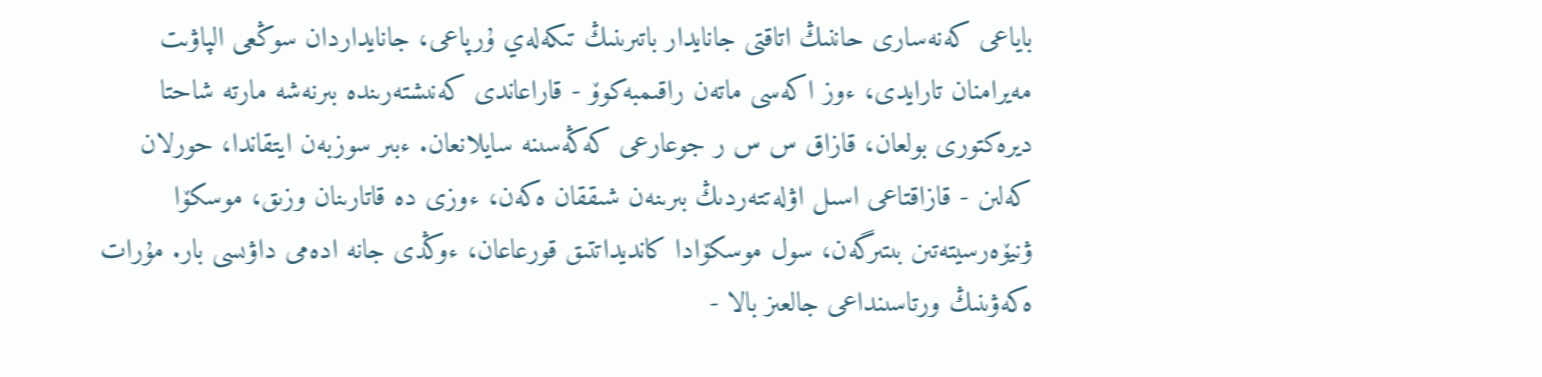باياعى كەنەسارى حاننىڭ اتاقتى جانايدار باتىرىنىڭ تىكەلەي ۇرپاعى، جانايداردان سوڭعى الپاۋىت مەيرامنان تارايدى، ءوز اكەسى ماتەن راقىمبەكوۆ - قاراعاندى كەنىشتەرىندە بىرنەشە مارتە شاحتا ديرەكتورى بولعان، قازاق س س ر جوعارعى كەڭەسىنە سايلانعان. ءبىر سوزبەن ايتقاندا، حورلان كەلىن - قازاقتاعى اسىل اۋلەتتەردىڭ بىرىنەن شىققان ەكەن، ءوزى دە قاتارىنان وزىق، موسكۆا ۋنيۆەرسيتەتىن بىتىرگەن، سول موسكۆادا كانديداتتىق قورعاعان، ءوڭدى جانە ادەمى داۋىسى بار. مۇرات ەكەۋىنىڭ ورتاسىنداعى جالعىز بالا -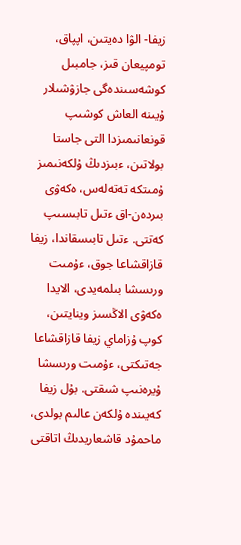زيفا- الۋا دەيتىن، اپپاق، تومپيعان قىز، جامبىل كوشەسىندەگى جازۋشىلار ۇيىنە العاش كوشىپ قونعانىمىزدا التى جاستا بولاتىن، ءبىزدىڭ ۇلكەنىمىز ۇمىتكە تەتەلەس، ەكەۋى بىردەن-اق ءتىل تابىسىپ كەتتى. ءتىل تابىسقاندا، زيفا قازاقشاعا جوق، ءۇمىت ورىسشا بىلمەيدى، الايدا ەكەۋى الاڭسىز وينايتىن، كوپ ۇزاماي زيفا قازاقشاعا جەتىكتى، ءۇمىت ورىسشا ۇيرەنىپ شىقتى. بۇل زيفا كەيىندە ۇلكەن عالىم بولدى، ماحمۇد قاشعاريدىڭ اتاقتى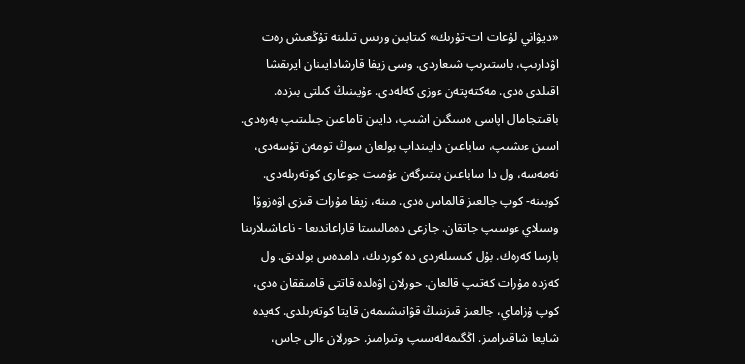«ديۋاني لۇعات ات-تۇرىك» كىتابىن ورىس تىلىنە تۇڭعىش رەت اۋدارىپ، باستىرىپ شىعاردى. وسى زيفا قارشادايىنان ايرىقشا اقىلدى ەدى. مەكتەپتەن ءوزى كەلەدى. ءۇيىنىڭ كىلتى بىزدە. باقىتجامال اپاسى ەسىگىن اشىپ، دايىن تاماعىن جىلىتىپ بەرەدى. اسىن ءىشىپ، ساباعىن دايىنداپ بولعان سوڭ تومەن تۇسەدى، نەمەسە، ول دا ساباعىن بىتىرگەن ءۇمىت جوعارى كوتەرىلەدى. كوبىنە- كوپ جالعىز قالماس ەدى. مىنە، زيفا مۇرات قىزى اۋەزوۆا وسىلاي ءوسىپ جاتقان. جازعى دەمالىستا قاراعاندىعا - ناعاشىلارىنا بارسا كەرەك. بۇل كىسىلەردى دە كوردىك، دامدەس بولدىق. ول كەزدە مۇرات كەتىپ قالعان. حورلان اۋەلدە قاتتى قامىققان ەدى، كوپ ۇزاماي، جالعىز قىزىنىڭ قۋانىشىمەن قايتا كوتەرىلدى. كەيدە شايعا شاقىرامىز. اڭگىمەلەسىپ وتىرامىز. حورلان ءالى جاس،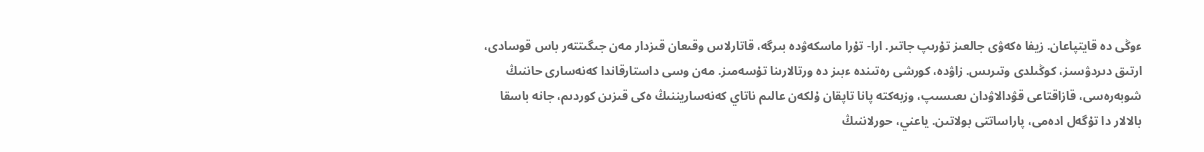ءوڭى دە قايتپاعان. زيفا ەكەۋى جالعىز تۇرىپ جاتىر. ارا- تۇرا ماسكەۋدە بىرگە، قاتارلاس وقىعان قىزدار مەن جىگىتتەر باس قوسادى، ارتىق دىردۋسىز، كوڭىلدى وتىرىس. زاۋدە، كورشى رەتىندە ءبىز دە ورتالارىنا تۇسەمىز. مەن وسى داستارقاندا كەنەسارى حاننىڭ شوبەرەسى، قازاقتاعى قۋدالاۋدان ىعىسىپ، وزبەكتە پانا تاپقان ۇلكەن عالىم ناتاي كەنەساريننىڭ ەكى قىزىن كوردىم، جانە باسقا بالالار دا تۇگەل ادەمى، پاراساتتى بولاتىن. ياعني، حورلاننىڭ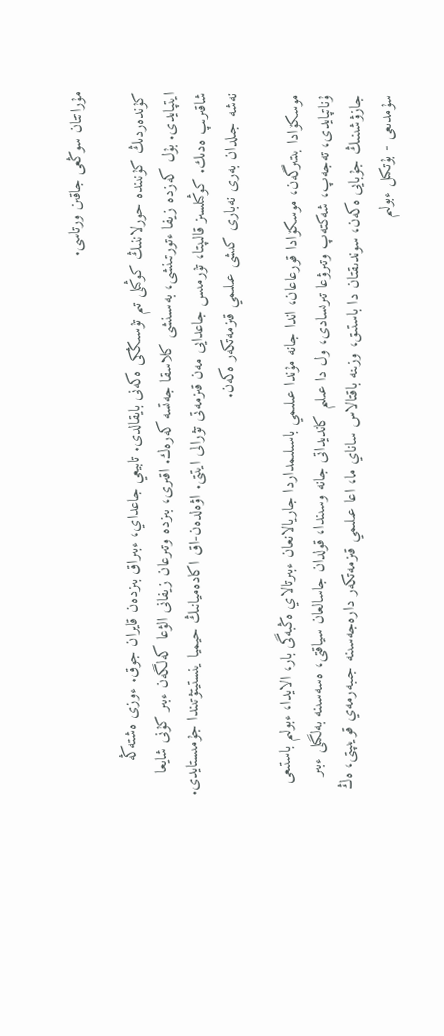مۇراتتان سوڭعى جاقىن ورتاسى.

كۇندەردىڭ كۇنىندە حورلاننىڭ كوڭىلى تىم تۇسىڭكى ەكەنى بايقالدى. تابيعي جاعداي، ءبىراق بىزدەن قايران جوق. ءوزى ەشتەڭە ايتپايدى. بۇل كەزدە زيفا ءتورتىنشى، بەسىنشى كلاسقا جەتسە كەرەك. اقىرى، بىزدە وتىرعان زيفانى الۋعا كەلگەن ءبىر كۇنى شايعا شاقىرىپ ەدىك. كوڭىلسىز قالىپتا، تۇرمىس جاعدايى مەن قىزمەتى تۋرالى ايتتى. اۋەلدەن-اق اكادەميانىڭ حيميا ينستيتۋتىندا جۇمىستايدى. نەشە جىلدان بەرى نەبارى كىشى عىلىمي قىزمەتكەر ەكەن.

موسكۆادا بىتىرگەن، موسكۆادا قورعاعان، اندا جانە مۇندا عىلىمي باسىلىمداردا جاريالانعان ءبىرتالاي ەڭبەگى بار، الايدا، ءبولىم باستىعى ۇناتپايدى، تەجەپ، شەكتەپ وتىرۋعا تىرىسادى، ول دا عىلىم كانديداتى جانە وسىندا، قولدان جاسالعان سياقتى، ەسەسىنە بەلگىلى ءبىر جازۋشىنىڭ جۇبايى ەكەن، سوندىقتان دا باستىق، وزىنە باقتالاس ساناي ما، اعا عىلىمي قىزمەتكەر دارەجەسىنە جىبەرمەي قويىپتى، ەڭ سۇمدىعى - بۇتكىل ءبولىم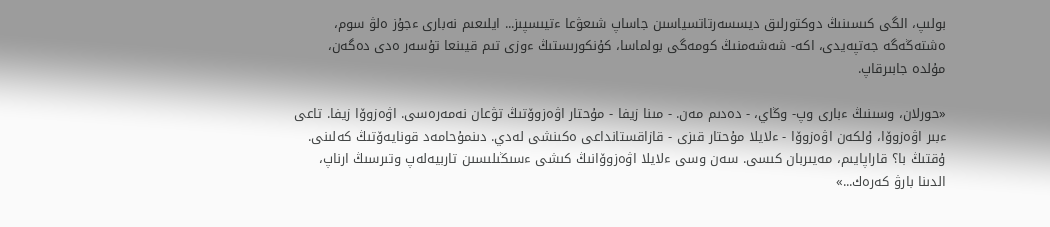بولىپ، الگى كىسىنىڭ دوكتورلىق ديسسەرتاتسياسىن جاساپ شىعۋعا ءتيىسپىز... ايلىعىم نەبارى ءجۇز ەلۋ سوم، ەشتەڭەگە جەتپەيدى، اكە- شەشەمنىڭ كومەگى بولماسا، كۇنكورىستىڭ ءوزى تىم قيىنعا تۇسەر ەدى دەگەن، مۇلدە جابىرقاپ.

«حورلان، وسىنىڭ ءبارى وپ- وڭاي، - دەدىم مەن. - مىنا زيفا - مۇحتار اۋەزوۆتىڭ تۋعان نەمەرەسى. اۋەزوۆا زيفا. تاعى ءبىر اۋەزوۆا، ۇلكەن اۋەزوۆا - ءلايلا مۇحتار قىزى - قازاقستانداعى ەكىنشى لەدي. دىنمۇحامەد قونايەۆتىڭ كەلىنى. ۇقتىڭ با؟ قاراپايىم، مەيىربان كىسى. سەن وسى ءلايلا اۋەزوۆانىڭ كىشى ءسىڭىلىسىن تاربيەلەپ وتىرسىڭ ارناپ، الدىنا بارۋ كەرەك...»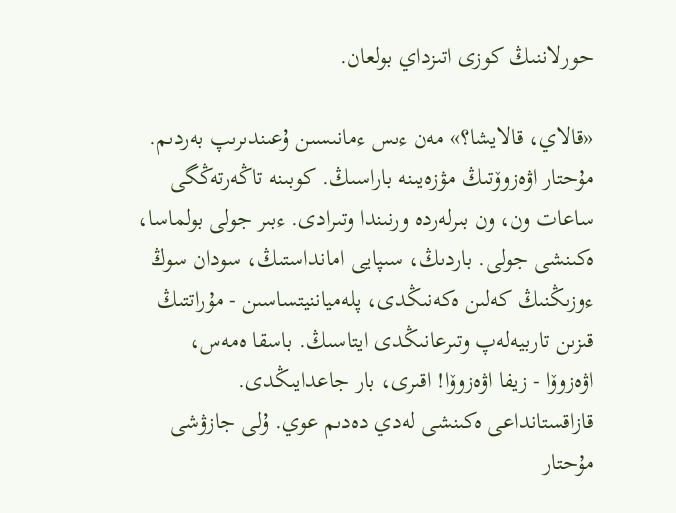حورلاننىڭ كوزى اتىزداي بولعان.

«قالاي، قالايشا؟» مەن ءىس ءمانىسىن ۇعىندىرىپ بەردىم. مۇحتار اۋەزوۆتىڭ مۋزەيىنە باراسىڭ. كوبىنە تاڭەرتەڭگى ساعات ون، ون بىرلەردە ورنىندا وتىرادى. ءبىر جولى بولماسا، ەكىنشى جولى. باردىڭ، سىپايى امانداستىڭ، سودان سوڭ ءوزىڭنىڭ كەلىن ەكەنىڭدى، پلەمياننيتساسىن - مۇراتتىڭ قىزىن تاربيەلەپ وتىرعانىڭدى ايتاسىڭ. باسقا ەمەس، اۋەزوۆا - زيفا اۋەزوۆا! اقىرى، بار جاعدايىڭدى. قازاقستانداعى ەكىنشى لەدي دەدىم عوي. ۇلى جازۋشى مۇحتار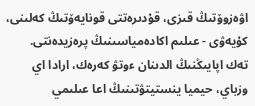اۋەزوۆتىڭ قىزى، قۇدىرەتتى قونايەۆتىڭ كەلىنى، كۇيەۋى - عىلىم اكادەمياسىنىڭ پرەزيدەنتى. تەك اپايىڭنىڭ الدىنان ءوتۋ كەرەك، ارادا اي وزباي، حيميا ينستيتۋتىنىڭ اعا عىلىمي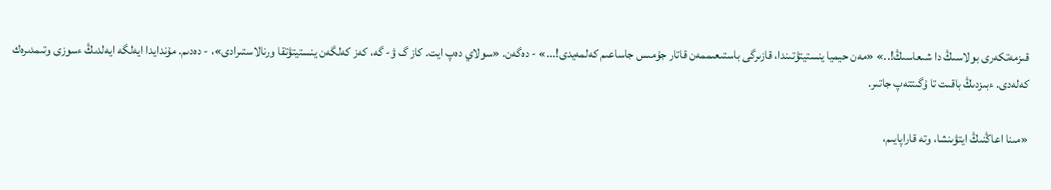قىزمەتكەرى بولاسىڭ دا شىعاسىڭ!..» «مەن حيميا ينستيتۋتىندا، قازىرگى باستىعىممەن قاتار جۇمىس جاساعىم كەلمەيدى!...» - دەگەن. «سولاي دەپ ايت. كاز گ ۋ- گە، كەز كەلگەن ينستيتۋتقا ورنالاستىرادى»، - دەدىم. مۇندايدا ايەلگە ايەلدىڭ ءسوزى وتىمدىرەك كەلەدى. ءبىزدىڭ باقىت تا ۇگىتتەپ جاتىر.

«مىنا اعاڭنىڭ ايتۋىنشا، وتە قاراپايىم،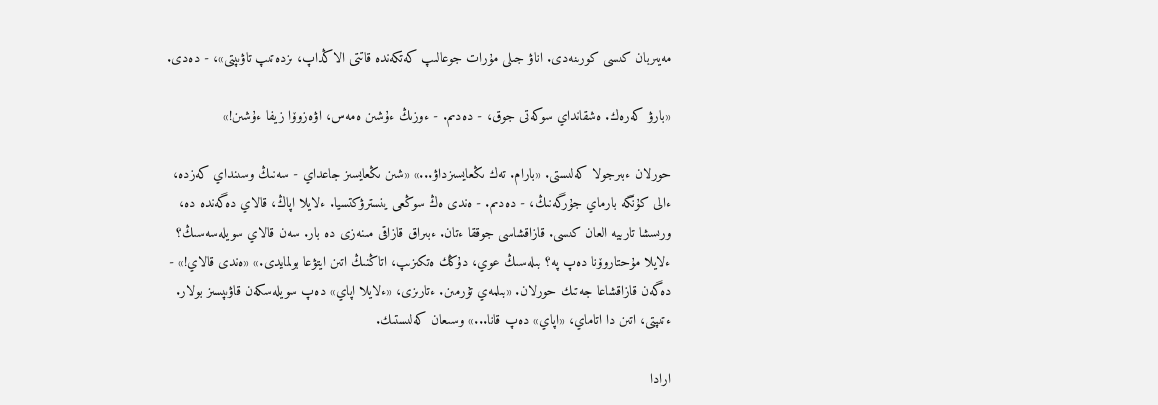مەيىربان كىسى كورىنەدى. اناۋ جىلى مۇرات جوعالىپ كەتكەندە قاتتى الاڭداپ، ىزدەتىپ تاۋىپتى»، - دەدى.

«بارۋ كەرەك. ەشقانداي سوكەتى جوق، - دەدىم. - ءوزىڭ ءۇشىن ەمەس، اۋەزوۆا زيفا ءۇشىن!»

حورلان ءبىرجولا كەلىستى. «بارام. تەك ىڭعايسىزداۋ...» «شىن ىڭعايسىز جاعداي - سەنىڭ وسىنداي كەزدە، ءالى كۇنگە بارماي جۇرگەنىڭ، - دەدىم. - ەندى ەڭ سوڭعى ينسترۋكتسيا. ءلايلا اپاڭ، قالاي دەگەندە دە، ورىسشا تاربيە العان كىسى. قازاقشاسى جوققا ءتان. ءبىراق قازاقى مىنەزى دە بار. سەن قالاي سويلەسەسىڭ؟ ءلايلا مۇحتاروۆنا دەپ پە؟ بىلەسىڭ عوي، دۇڭك ەتكىزىپ، اتاڭنىڭ اتىن ايتۋعا بولمايدى.» «ەندى قالاي!» - دەگەن قازاقشاعا جەتىك حورلان. «بىلمەي تۇرمىن. ءتارىزى، «ءلايلا اپاي» دەپ سويلەسكەن قاۋىپسىز بولار. ءتىپتى، اتىن دا اتاماي، «اپاي» دەپ قانا...» وسىعان كەلىستىك.

ارادا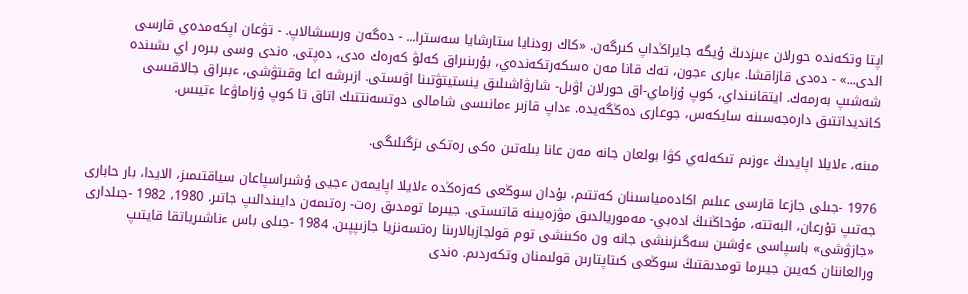اپتا وتكەندە حورلان ءبىزدىڭ ۇيگە جايراڭداپ كىرگەن. «كاك رودنايا ستارشايا سەسترا... - دەگەن ورىسشالاپ. - تۋعان اپكەمدەي قارسى الدى...» - دەدى قازاقشا. ءبارى ءجون، تەك قانا مەن ەسكەرتكەندەي، بۇرىنىراق كەلۋ كەرەك ەدى، دەپتى. ەندى وسى بىرەر اي ىشىندە شەشىپ بەرمەك. ايتقانىنداي، كوپ ۇزاماي-اق حورلان اۋىل- شارۋاشىلىق ينستيتۋتىنا اۋىستى. ازىرشە اعا وقىتۋشى، ءبىراق جالاقىسى كانديداتتىق دارەجەسىنە سايكەس، جوعارى دەڭگەيدە. ءداپ قازىر ءمانىسى شامالى دوتسەنتتىك اتاق تا كوپ ۇزاماۋعا ءتيىس.

مىنە، ءلايلا اپايدىڭ ءوزىم تىكەلەي كۋا بولعان جانە مەن عانا بىلەتىن ەكى رەتكى ىزگىلىگى.

1976 -جىلى جازعا قارسى عىلىم اكادەمياسىنان كەتتىم، بۇدان سوڭعى كەزەڭدە ءلايلا اپايمەن ءجيى ۇشىراسپاعان سياقتىمىز، الايدا، بار حابارى جەتىپ تۇرعان، البەتتە، مۇحاڭنىڭ ادەبي- مەموريالدىق مۋزەيىنە قاتىستى. جيىرما تومدىق رەت- رەتىمەن دايىندالىپ جاتىر. 1980، 1982 -جىلدارى «جازۋشى» باسپاسى ءۇشىن سەگىزىنشى جانە ون ەكىنشى توم قولجازبالارىنا رەتسەنزيا جازىپپىن. 1984 -جىلى باس ءناشىرياتقا قايتىپ ورالعاننان كەيىن جيىرما تومدىقتىڭ سوڭعى كىتاپتارىن قولىمنان وتكەردىم. ەندى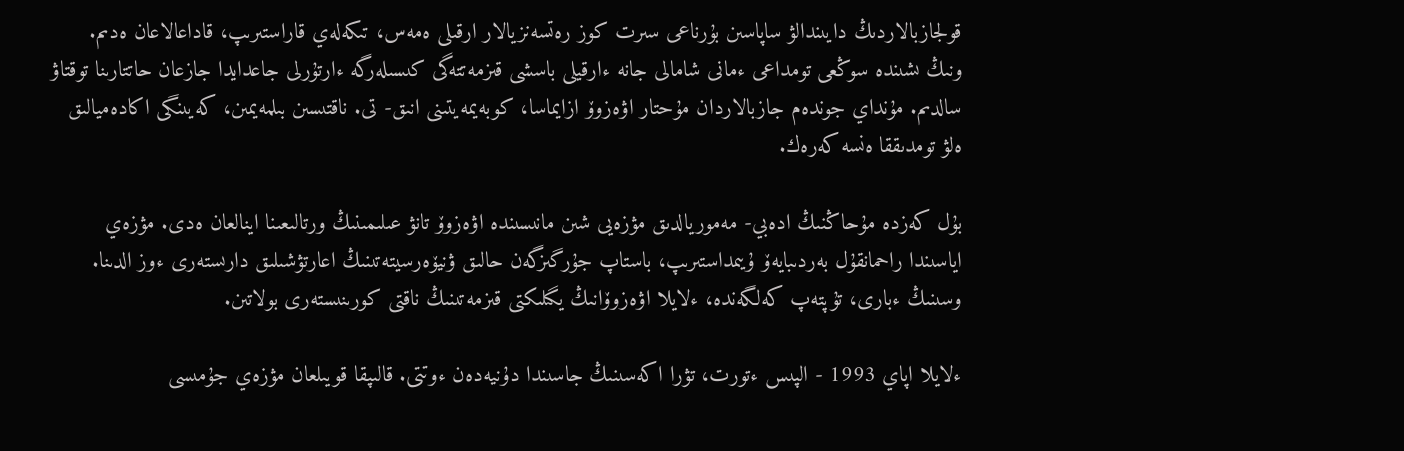قولجازبالاردىڭ دايىندالۋ ساپاسىن بۇرناعى سىرت كوز رەتسەنزيالار ارقىلى ەمەس، تىكەلەي قاراستىرىپ، قاداعالاعان ەدىم. ونىڭ ىشىندە سوڭعى تومداعى ءمانى شامالى جانە ءارقيلى باسشى قىزمەتتەگى كىسىلەرگە ءارتۇرلى جاعدايدا جازعان حاتتارىنا توقتاۋ سالدىم. مۇنداي جوندەم جازبالاردان مۇحتار اۋەزوۆ ازايماسا، كوبەيمەيتىنى انىق- تى. ناقتىسىن بىلمەيمىن، كەيىنگى اكادەميالىق ەلۋ تومدىققا ەنسە كەرەك.

بۇل كەزدە مۇحاڭنىڭ ادەبي- مەموريالدىق مۋزەيى شىن مانىسىندە اۋەزوۆ تانۋ عىلىمىنىڭ ورتالىعىنا اينالعان ەدى. مۋزەي اياسىندا راحمانقۇل بەردىبايەۆ ۇيىمداستىرىپ، باستاپ جۇرگىزگەن حالىق ۋنيۆەرسيتەتىنىڭ اعارتۋشىلىق دارىستەرى ءوز الدىنا. وسىنىڭ ءبارى، تۇپتەپ كەلگەندە، ءلايلا اۋەزوۆانىڭ يگىلىكتى قىزمەتىنىڭ ناقتى كورىنىستەرى بولاتىن.

ءلايلا اپاي 1993 - الپىس ءتورت، تۋرا اكەسىنىڭ جاسىندا دۇنيەدەن ءوتتى. قالىپقا قويىلعان مۋزەي جۇمىسى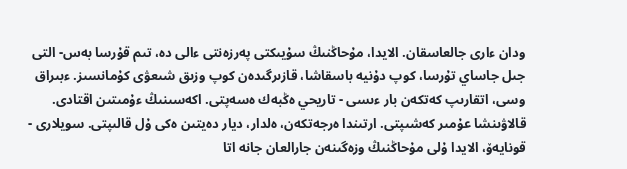ودان ءارى جالعاسقان. الايدا، مۇحاڭنىڭ سۇيىكتى پەرزەنتى ءالى دە، تىم قۇرسا بەس- التى جىل جاساي تۇرسا، كوپ دۇنيە باسقاشا، قازىرگىدەن كوپ وزىق شىعۋى كۇمانسىز. ءبىراق وسى، اتقارىپ كەتكەن بار ءىسى - تاريحي ەڭبەك ەسەپتى. اكەسىنىڭ ءۇمىتىن اقتادى. قالاۋىنشا عۇمىر كەشىپتى. ارتىندا ەرجەتكەن، ەلدار، ديار دەيتىن ەكى ۇل قالىپتى. سويلارى - قونايەۆ، الايدا ۇلى مۇحاڭنىڭ وزەگىنەن جارالعان جانە اتا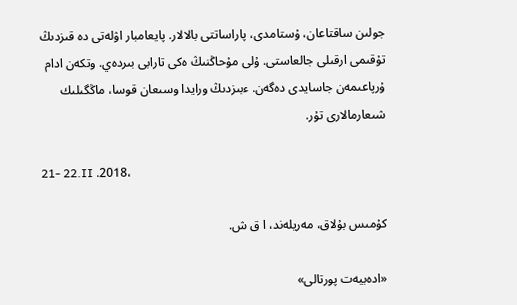جولىن ساقتاعان، ۇستامدى، پاراساتتى بالالار. پايعامبار اۋلەتى دە قىزدىڭ تۇقىمى ارقىلى جالعاستى. ۇلى مۇحاڭنىڭ ەكى تارابى بىردەي. وتكەن ادام ۇرپاعىمەن جاسايدى دەگەن. ءبىزدىڭ ورايدا وسىعان قوسا، ماڭگىلىك شىعارمالارى تۇر.

21- 22.II .2018،

كۇمىس بۇلاق، مەريلەند، ا ق ش.

«ادەبيەت پورتالى»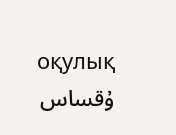оқулық
ۇقساس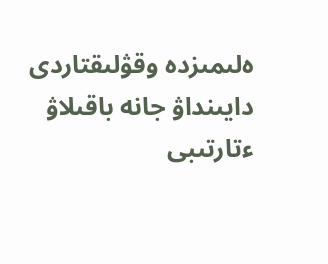ەلىمىزدە وقۋلىقتاردى دايىنداۋ جانە باقىلاۋ ءتارتىبى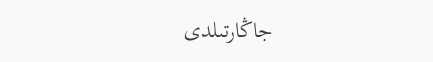جاڭارتىلدى